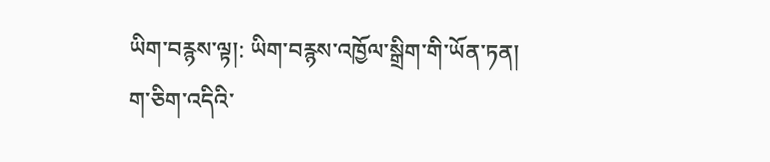ཡིག་བརྙས་ལྟ།: ཡིག་བརྙས་འཁྱོལ་སྒྲིག་གི་ཡོན་ཏན།
ག་ཅིག་འདིའི་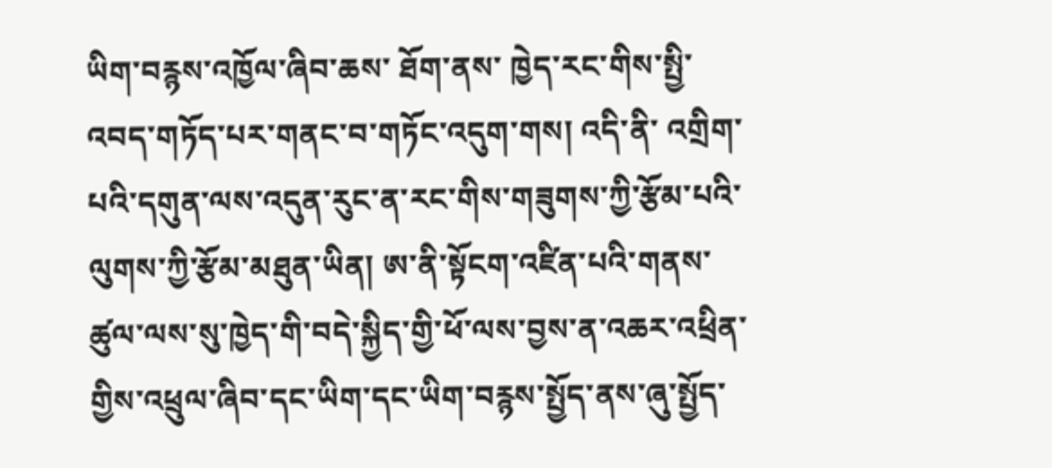ཡིག་བརྙས་འཁྱོལ་ཞིབ་ཆས་ ཐོག་ནས་ ཁྱེད་རང་གིས་སྤྱི་འབད་གཏོད་པར་གནང་བ་གཏོང་འདུག་གས། འདི་ནི་ འགྲིག་པའི་དགུན་ལས་འདུན་རུང་ན་རང་གིས་གཟུགས་ཀྱི་རྩོམ་པའི་ལུགས་ཀྱི་རྩོམ་མཐུན་ཡིན། ཨ་ནི་སྟོངག་འཛིན་པའི་གནས་ཚུལ་ལས་སུ་ཁྱེད་གི་བདེ་སྐྱིད་གྱི་ཕོ་ལས་བྱས་ན་འཆར་འཕྲིན་གྱིས་འཕྲུལ་ཞིབ་དང་ཡིག་དང་ཡིག་བརྙས་སྤྱོད་ནས་ཞུ་སྤྱོད་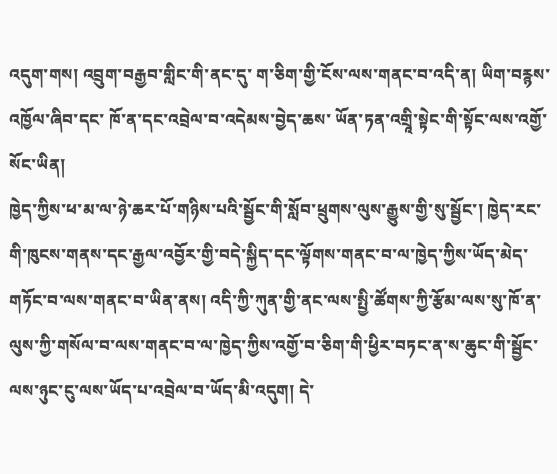འདུག་གས། འབྲུག་བརྒྱབ་གླིང་གི་ནང་དུ་ ག་ཅིག་གྱི་ངོས་ལས་གནང་བ་འདི་ན། ཡིག་བརྙས་འཁྱོལ་ཞིབ་དང་ ཁོ་ན་དང་འབྲེལ་བ་འདེམས་བྱེད་ཆས་ ཡོན་ཏན་འགྲཱི་སྟེང་གི་སྟོང་ལས་འགྱོ་སོང་ཡིན།
ཁྱེད་ཀྱིས་ཕ་མ་ལ་ཉེ་ཆར་པོ་གཉིས་པའི་སྦྱོང་གི་སློབ་ཕྲུགས་ལུས་རྒྱུས་གྱི་སུ་སྦྱོང་། ཁྱེད་རང་གི་ཁུངས་གནས་དང་རྒྱལ་འབྱོར་གྱི་བདེ་སྐྱིད་དང་ལྟོགས་གནང་བ་ལ་ཁྱེད་ཀྱིས་ཡོད་མེད་གཏོང་བ་ལས་གནང་བ་ཡིན་ནས། འདི་ཀྱི་ཀུན་གྱི་ནང་ལས་སྤྱི་ཚོགས་ཀྱི་རྩོམ་ལས་སུ་ཁོ་ན་ལུས་ཀྱི་གསོལ་བ་ལས་གནང་བ་ལ་ཁྱེད་ཀྱིས་འགྱོ་བ་ཅིག་གི་ཕྱིར་བཏང་ན་ས་ཆུང་གི་སྦྱོང་ལས་ཉུང་ངུ་ལས་ཡོད་པ་འབྲེལ་བ་ཡོད་མི་འདུག། དེ་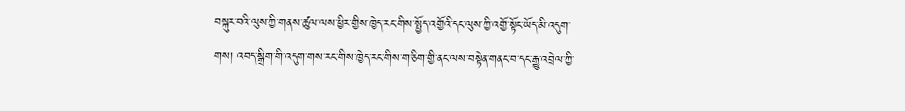བསྐུར་བའི་ལུས་ཀྱི་གནས་ཚུལ་ལས་ཕྱིར་གྱིས་ཁྱེད་རང་གིས་སྤྱོད་འགྱོའི་དང་ལུས་ཀྱི་འགྱོ་སྟོང་ཡོད་མི་འདུག་གས། འབད་སྒྲིག་གི་འདུག་གས་རང་གིས་ཁྱེད་རང་གིས་ག་ཅིག་གྱི་ནང་ལས་བསྟེན་གནང་བ་དང་རྒྱུ་འབྲེལ་ཀྱི་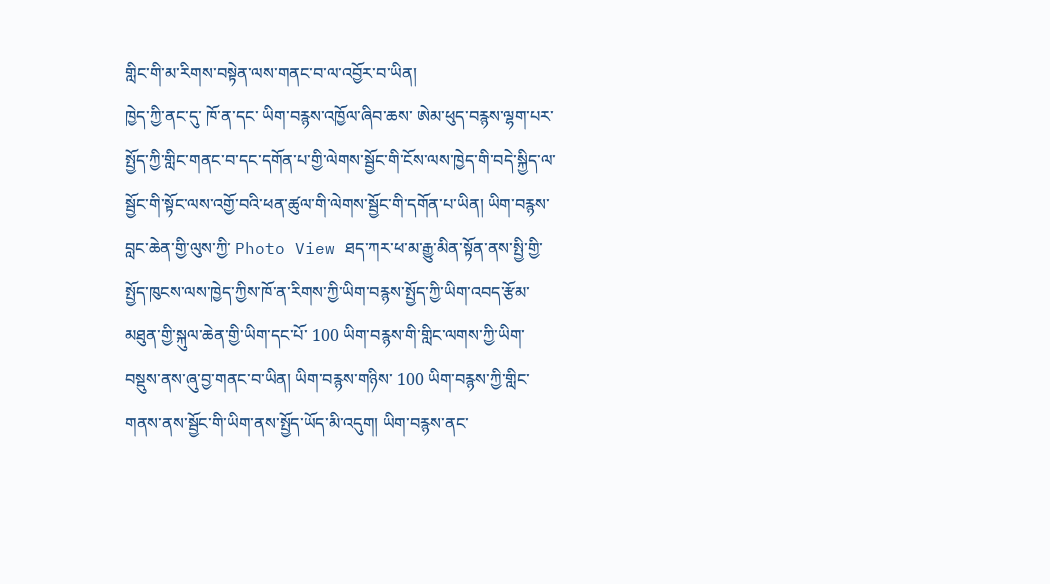གླིང་གི་མ་རིགས་བསྟེན་ལས་གནང་བ་ལ་འབྱོར་བ་ཡིན།
ཁྱེད་ཀྱི་ནང་དུ་ ཁོ་ན་དང་ ཡིག་བརྙས་འཁྱོལ་ཞིབ་ཆས་ ཨེམ་ཕུད་བརྙས་ལྷག་པར་སྤྱོད་ཀྱི་གླིང་གནང་བ་དང་དགོན་པ་གྱི་ལེགས་སྦྱོང་གི་ངོས་ལས་ཁྱེད་གི་བདེ་སྐྱིད་ལ་སྦྱོང་གི་སྟོང་ལས་འགྱོ་བའི་ཕན་ཚུལ་གི་ལེགས་སྦྱོང་གི་དགོན་པ་ཡིན། ཡིག་བརྙས་བླང་ཆེན་གྱི་ལུས་ཀྱི་ Photo View ཐད་ཀར་ཕ་མ་རྒྱུ་མིན་སྟོན་ནས་སྤྱི་གྱི་སྤྱོད་ཁུངས་ལས་ཁྱེད་ཀྱིས་ཁོ་ན་རིགས་ཀྱི་ཡིག་བརྙས་སྤྱོད་ཀྱི་ཡིག་འབད་རྩོམ་མཐུན་གྱི་སྐུལ་ཆེན་གྱི་ཡིག་དང་པོ་ 100 ཡིག་བརྙས་གི་གླིང་ལགས་ཀྱི་ཡིག་བསྡུས་ནས་ཞུ་བྱ་གནང་བ་ཡིན། ཡིག་བརྙས་གཉིས་ 100 ཡིག་བརྙས་ཀྱི་གླིང་གནས་ནས་སྦྱོང་གི་ཡིག་ནས་སྤྱོད་ཡོད་མི་འདུག། ཡིག་བརྙས་ནང་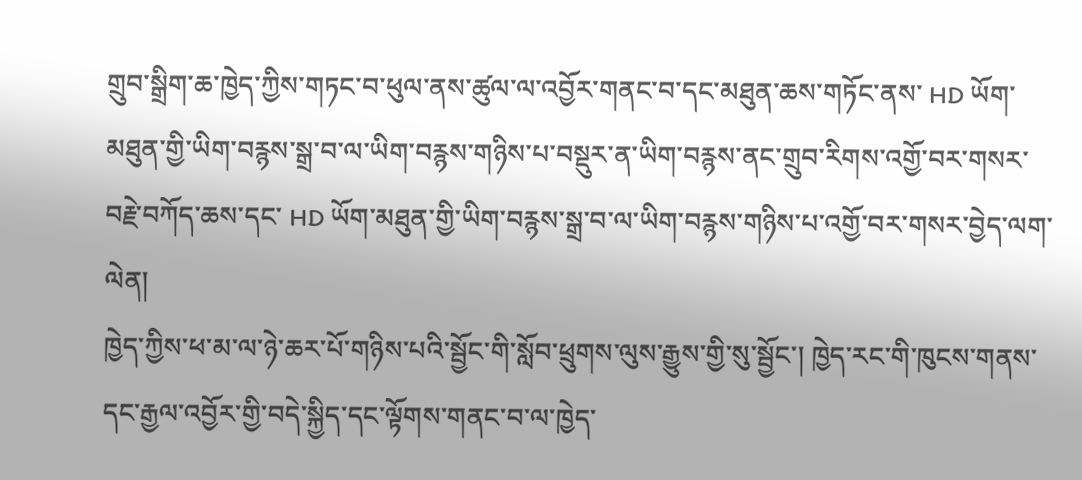གྲུབ་སྒྲིག་ཆ་ཁྱེད་ཀྱིས་གཏང་བ་ཕུལ་ནས་ཚུལ་ལ་འབྱོར་གནང་བ་དང་མཐུན་ཆས་གཏོང་ནས་ HD ཡོག་མཐུན་གྱི་ཡིག་བརྙས་སྒྲ་བ་ལ་ཡིག་བརྙས་གཉིས་པ་བསྡུར་ན་ཡིག་བརྙས་ནང་གྲུབ་རིགས་འགྱོ་བར་གསར་བརྗེ་བཀོད་ཆས་དང་ HD ཡོག་མཐུན་གྱི་ཡིག་བརྙས་སྒྲ་བ་ལ་ཡིག་བརྙས་གཉིས་པ་འགྱོ་བར་གསར་བྱེད་ལག་ལེན།
ཁྱེད་ཀྱིས་ཕ་མ་ལ་ཉེ་ཆར་པོ་གཉིས་པའི་སྦྱོང་གི་སློབ་ཕྲུགས་ལུས་རྒྱུས་གྱི་སུ་སྦྱོང་། ཁྱེད་རང་གི་ཁུངས་གནས་དང་རྒྱལ་འབྱོར་གྱི་བདེ་སྐྱིད་དང་ལྟོགས་གནང་བ་ལ་ཁྱེད་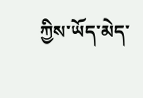ཀྱིས་ཡོད་མེད་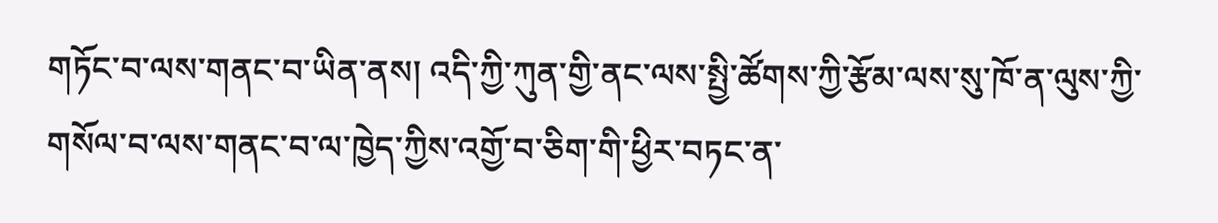གཏོང་བ་ལས་གནང་བ་ཡིན་ནས། འདི་ཀྱི་ཀུན་གྱི་ནང་ལས་སྤྱི་ཚོགས་ཀྱི་རྩོམ་ལས་སུ་ཁོ་ན་ལུས་ཀྱི་གསོལ་བ་ལས་གནང་བ་ལ་ཁྱེད་ཀྱིས་འགྱོ་བ་ཅིག་གི་ཕྱིར་བཏང་ན་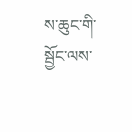ས་ཆུང་གི་སྦྱོང་ལས་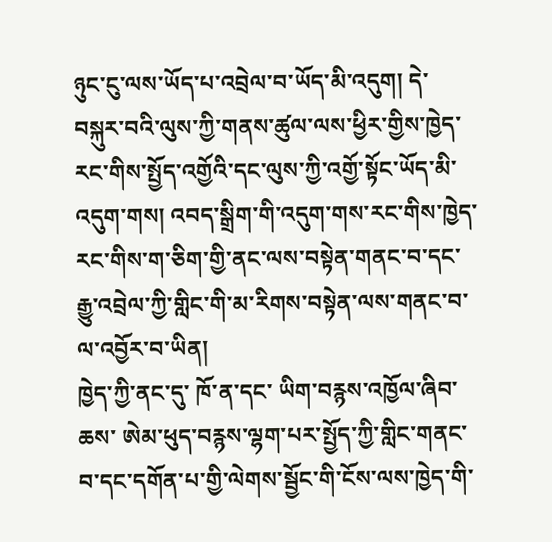ཉུང་ངུ་ལས་ཡོད་པ་འབྲེལ་བ་ཡོད་མི་འདུག། དེ་བསྐུར་བའི་ལུས་ཀྱི་གནས་ཚུལ་ལས་ཕྱིར་གྱིས་ཁྱེད་རང་གིས་སྤྱོད་འགྱོའི་དང་ལུས་ཀྱི་འགྱོ་སྟོང་ཡོད་མི་འདུག་གས། འབད་སྒྲིག་གི་འདུག་གས་རང་གིས་ཁྱེད་རང་གིས་ག་ཅིག་གྱི་ནང་ལས་བསྟེན་གནང་བ་དང་རྒྱུ་འབྲེལ་ཀྱི་གླིང་གི་མ་རིགས་བསྟེན་ལས་གནང་བ་ལ་འབྱོར་བ་ཡིན།
ཁྱེད་ཀྱི་ནང་དུ་ ཁོ་ན་དང་ ཡིག་བརྙས་འཁྱོལ་ཞིབ་ཆས་ ཨེམ་ཕུད་བརྙས་ལྷག་པར་སྤྱོད་ཀྱི་གླིང་གནང་བ་དང་དགོན་པ་གྱི་ལེགས་སྦྱོང་གི་ངོས་ལས་ཁྱེད་གི་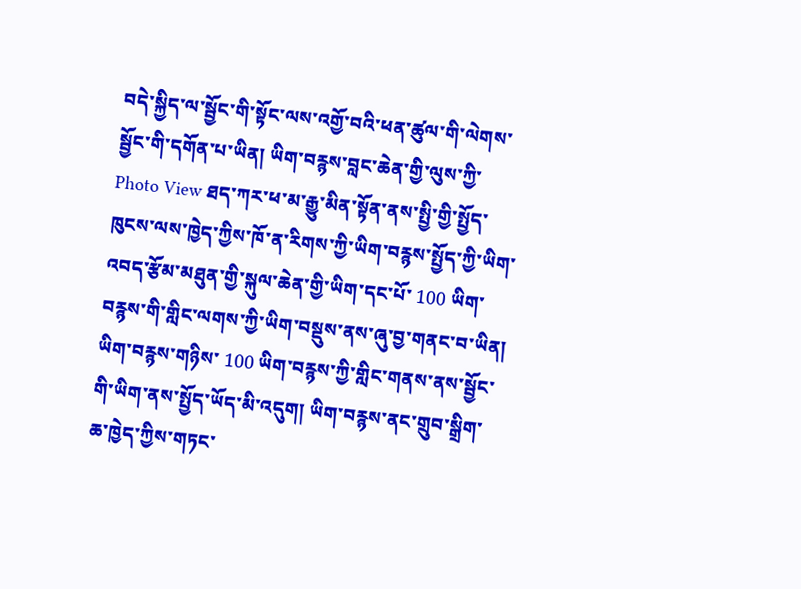བདེ་སྐྱིད་ལ་སྦྱོང་གི་སྟོང་ལས་འགྱོ་བའི་ཕན་ཚུལ་གི་ལེགས་སྦྱོང་གི་དགོན་པ་ཡིན། ཡིག་བརྙས་བླང་ཆེན་གྱི་ལུས་ཀྱི་ Photo View ཐད་ཀར་ཕ་མ་རྒྱུ་མིན་སྟོན་ནས་སྤྱི་གྱི་སྤྱོད་ཁུངས་ལས་ཁྱེད་ཀྱིས་ཁོ་ན་རིགས་ཀྱི་ཡིག་བརྙས་སྤྱོད་ཀྱི་ཡིག་འབད་རྩོམ་མཐུན་གྱི་སྐུལ་ཆེན་གྱི་ཡིག་དང་པོ་ 100 ཡིག་བརྙས་གི་གླིང་ལགས་ཀྱི་ཡིག་བསྡུས་ནས་ཞུ་བྱ་གནང་བ་ཡིན། ཡིག་བརྙས་གཉིས་ 100 ཡིག་བརྙས་ཀྱི་གླིང་གནས་ནས་སྦྱོང་གི་ཡིག་ནས་སྤྱོད་ཡོད་མི་འདུག། ཡིག་བརྙས་ནང་གྲུབ་སྒྲིག་ཆ་ཁྱེད་ཀྱིས་གཏང་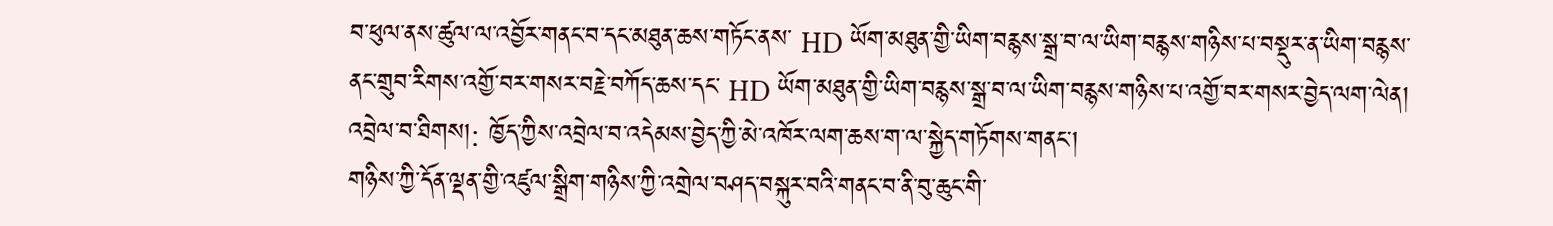བ་ཕུལ་ནས་ཚུལ་ལ་འབྱོར་གནང་བ་དང་མཐུན་ཆས་གཏོང་ནས་ HD ཡོག་མཐུན་གྱི་ཡིག་བརྙས་སྒྲ་བ་ལ་ཡིག་བརྙས་གཉིས་པ་བསྡུར་ན་ཡིག་བརྙས་ནང་གྲུབ་རིགས་འགྱོ་བར་གསར་བརྗེ་བཀོད་ཆས་དང་ HD ཡོག་མཐུན་གྱི་ཡིག་བརྙས་སྒྲ་བ་ལ་ཡིག་བརྙས་གཉིས་པ་འགྱོ་བར་གསར་བྱེད་ལག་ལེན།
འབྲེལ་བ་ཐིགས།: ཁྱོད་ཀྱིས་འབྲེལ་བ་འདེམས་བྱེད་ཀྱི་མེ་འཁོར་ལག་ཆས་ག་ལ་སྐྱེད་གཏོགས་གནང་།
གཉིས་ཀྱི་དོན་ལྡན་གྱི་འཛུལ་སྒྲིག་གཉིས་ཀྱི་འགྲེལ་བཤད་བསྐུར་བའི་གནང་བ་ནི་བུ་ཆུང་གི་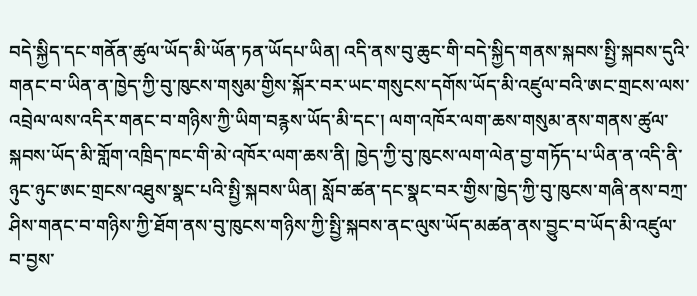བདེ་སྐྱིད་དང་གནོན་ཚུལ་ཡོད་མི་ཡོན་ཏན་ཡོདཔ་ཡིན། འདི་ནས་བུ་ཆུང་གི་བདེ་སྐྱིད་གནས་སྐབས་སྤྱི་སྐབས་དུའི་གནང་བ་ཡིན་ན་ཁྱེད་ཀྱི་བུ་ཁུངས་གསུམ་གྱིས་སྐོར་བར་ཡང་གསུངས་དགོས་ཡོད་མི་འཛུལ་བའི་ཨང་གྲངས་ལས་འབྲེལ་ལས་འདིར་གནང་བ་གཉིས་ཀྱི་ཡིག་བརྙས་ཡོད་མི་དང་། ལག་འཁོར་ལག་ཆས་གསུམ་ནས་གནས་ཚུལ་སྐབས་ཡོད་མི་གློག་འཁྲིད་ཁང་གི་མེ་འཁོར་ལག་ཆས་ནི། ཁྱེད་ཀྱི་བུ་ཁུངས་ལག་ལེན་བྱ་གཏོད་པ་ཡིན་ན་འདི་ནི་ཉུང་ཉུང་ཨང་གྲངས་འཐུས་སྣང་པའི་སྤྱི་སྐབས་ཡིན། སློབ་ཚན་དང་སྣང་བར་གྱིས་ཁྱེད་ཀྱི་བུ་ཁུངས་གཞི་ནས་བཀྲ་ཤིས་གནང་བ་གཉིས་ཀྱི་ཐོག་ནས་བུ་ཁུངས་གཉིས་ཀྱི་སྤྱི་སྐབས་ནང་ལུས་ཡོད་མཚན་ནས་བྱུང་བ་ཡོད་མི་འཛུལ་བ་བྱས་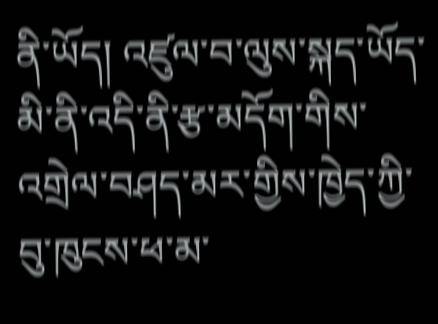ནི་ཡོད། འཛུལ་བ་ལུས་སྐད་ཡོད་མི་ནི་འདི་ནི་རྩ་མདོག་གིས་འགྲེལ་བཤད་མར་གྱིས་ཁྱེད་ཀྱི་བུ་ཁུངས་ཕ་མ་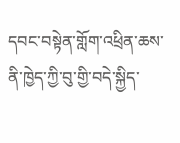དབང་བསྟེན་གློག་འཕྲིན་ཆས་ནི་ཁྱེད་ཀྱི་བུ་གྱི་བདེ་སྐྱིད་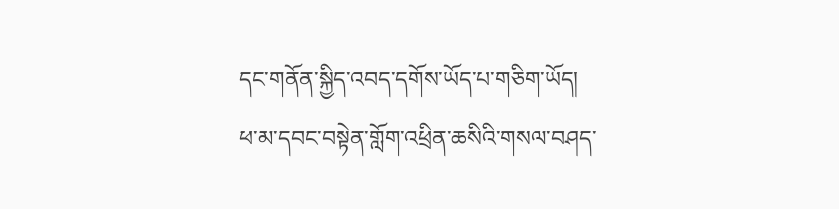དང་གནོན་སྐྱིད་འབད་དགོས་ཡོད་པ་གཅིག་ཡོད།
ཕ་མ་དབང་བསྟེན་གློག་འཕྲིན་ཆསིའི་གསལ་བཤད་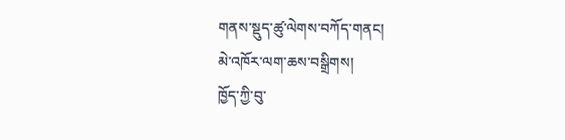གནས་སྡུད་ཚུ་ལེགས་བཀོད་གནང།
མེ་འཁོར་ལག་ཆས་བསྒྲིགས།
ཁྱོད་ཀྱི་བུ་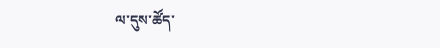ལ་དུས་ཚོད་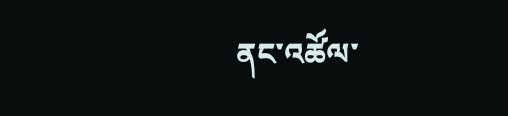ནང་འཚོལ་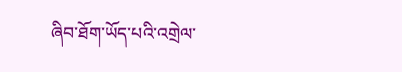ཞིབ་ཐོག་ཡོད་པའི་འགྲེལ་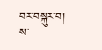བར་བསྐུར་བ།
ས་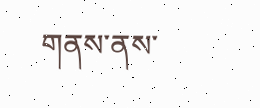གནས་ནས་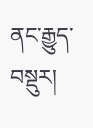ནང་རྒྱུད་བསྡུར།